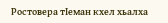Ростовера тIеман кхел хьалха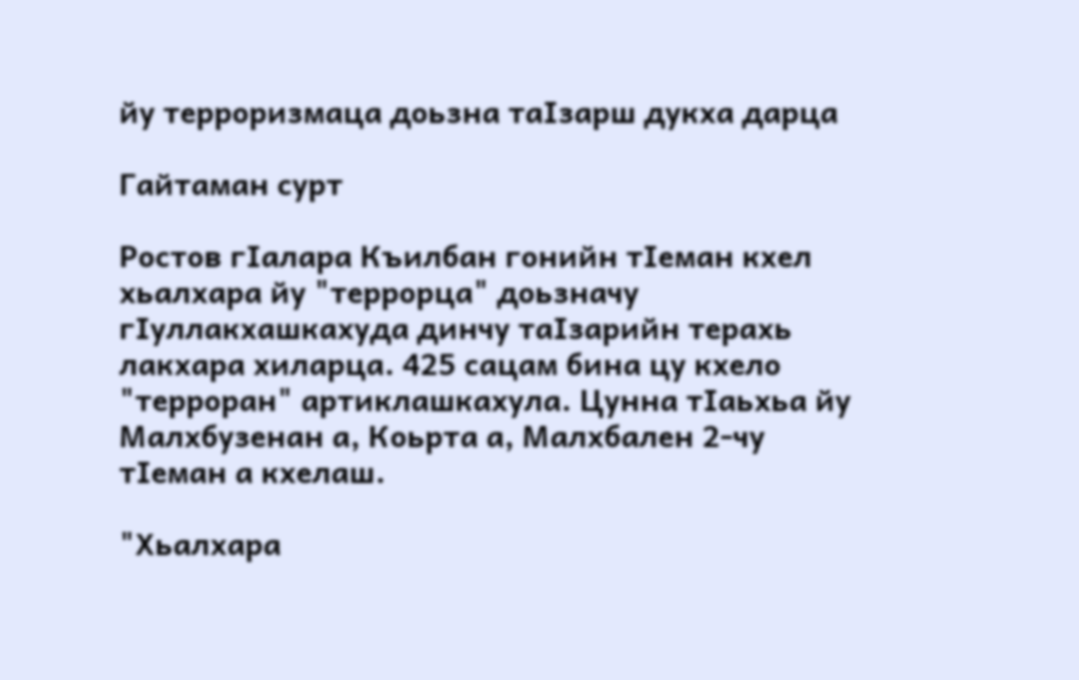йу терроризмаца доьзна таIзарш дукха дарца

Гайтаман сурт

Ростов гIалара Къилбан гонийн тIеман кхел хьалхара йу "террорца" доьзначу гIуллакхашкахуда динчу таIзарийн терахь лакхара хиларца. 425 сацам бина цу кхело "терроран" артиклашкахула. Цунна тIаьхьа йу Малхбузенан а, Коьрта а, Малхбален 2-чу тIеман а кхелаш.

"Хьалхара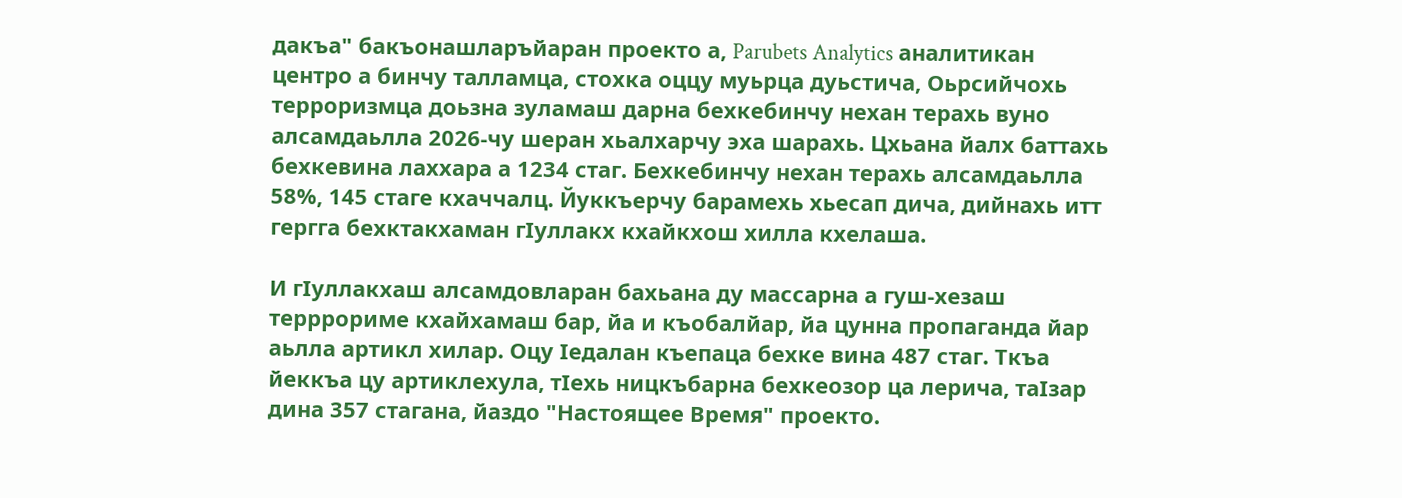дакъа" бакъонашларъйаран проекто а, Parubets Analytics аналитикан центро а бинчу талламца, стохка оццу муьрца дуьстича, Оьрсийчохь терроризмца доьзна зуламаш дарна бехкебинчу нехан терахь вуно алсамдаьлла 2026-чу шеран хьалхарчу эха шарахь. Цхьана йалх баттахь бехкевина лаххара а 1234 стаг. Бехкебинчу нехан терахь алсамдаьлла 58%, 145 стаге кхаччалц. Йуккъерчу барамехь хьесап дича, дийнахь итт гергга бехктакхаман гӀуллакх кхайкхош хилла кхелаша.

И гIуллакхаш алсамдовларан бахьана ду массарна а гуш-хезаш терррориме кхайхамаш бар, йа и къобалйар, йа цунна пропаганда йар аьлла артикл хилар. Оцу Iедалан къепаца бехке вина 487 стаг. Ткъа йеккъа цу артиклехула, тIехь ницкъбарна бехкеозор ца лерича, таIзар дина 357 стагана, йаздо "Настоящее Время" проекто.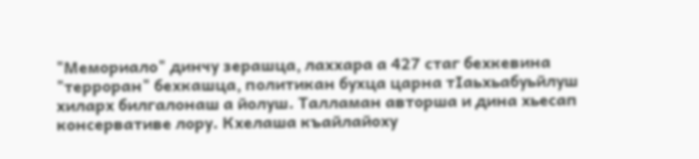"Мемориало" динчу зерашца, лаххара а 427 стаг бехкевина "терроран" бехкашца, политикан бухца царна тIаьхьабуьйлуш хиларх билгалонаш а йолуш. Талламан авторша и дина хьесап консервативе лору. Кхелаша къайлайоху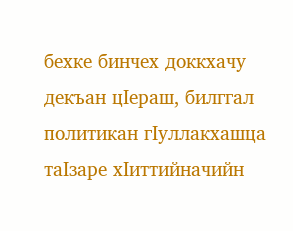бехке бинчех доккхачу декъан цIераш, билггал политикан гIуллакхашца таIзаре хIиттийначийн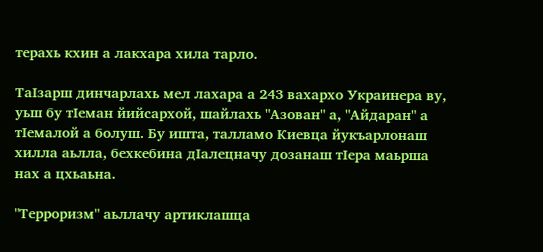терахь кхин а лакхара хила тарло.

ТаIзарш динчарлахь мел лахара а 243 вахархо Украинера ву, уьш бу тIеман йийсархой, шайлахь "Азован" а, "Айдаран" а тIемалой а болуш. Бу ишта, талламо Киевца йукъарлонаш хилла аьлла, бехкебина дIалецначу дозанаш тIера маьрша нах а цхьаьна.

"Терроризм" аьллачу артиклашца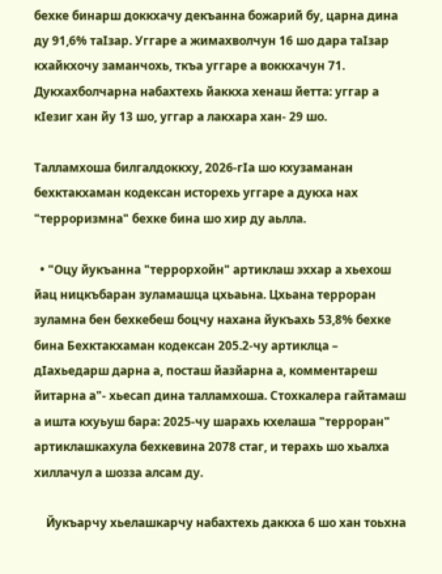бехке бинарш доккхачу декъанна божарий бу, царна дина ду 91,6% таӀзар. Уггаре а жимахволчун 16 шо дара таӀзар кхайкхочу заманчохь, ткъа уггаре а воккхачун 71. Дукхахболчарна набахтехь йаккха хенаш йетта: уггар а кIезиг хан йу 13 шо, уггар а лакхара хан- 29 шо.

Талламхоша билгалдоккху, 2026-гӀа шо кхузаманан бехктакхаман кодексан исторехь уггаре а дукха нах "терроризмна" бехке бина шо хир ду аьлла.

  • "Оцу йукъанна "террорхойн" артиклаш эххар а хьехош йац ницкъбаран зуламашца цхьаьна. Цхьана терроран зуламна бен бехкебеш боцчу нахана йукъахь 53,8% бехке бина Бехктакхаман кодексан 205.2-чу артиклца – дӀахьедарш дарна а, посташ йазйарна а, комментареш йитарна а"- хьесап дина талламхоша. Стохкалера гайтамаш а ишта кхуьуш бара: 2025-чу шарахь кхелаша "терроран" артиклашкахула бехкевина 2078 стаг, и терахь шо хьалха хиллачул а шозза алсам ду.

    Йукъарчу хьелашкарчу набахтехь даккха 6 шо хан тоьхна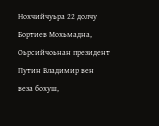Нохчийчуьра 22 долчу Бортиев Мохьмадна, Оьрсийчоьнан президент Путин Владимир вен веза бохуш,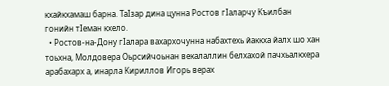кхайкхамаш барна. ТаIзар дина цунна Ростов гIаларчу Къилбан гонийн тIеман кхело.
  • Ростов-на-Дону гIалара вахархочунна набахтехь йаккха йалх шо хан тоьхна, Молдовера Оьрсийчоьнан векалаллин белхахой пачхьалкхера арабахарх а, инарла Кириллов Игорь верах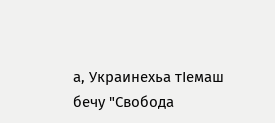а, Украинехьа тIемаш бечу "Свобода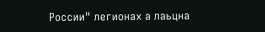России" легионах а лаьцна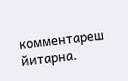комментареш йитарна.